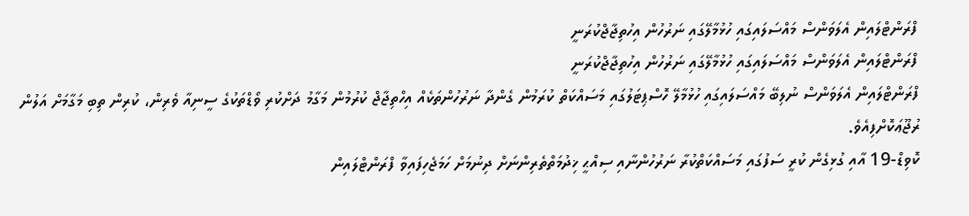ފްރަންޓްލައިން އެލަވަންސް މައްސަލައިގައި ހުޅުމާލޭގައި ނަރުހުން އިހުތިޖާޖްކުރަނީ
ފްރަންޓްލައިން އެލަވަންސް މައްސަލައިގައި ހުޅުމާލޭގައި ނަރުހުން އިހުތިޖާޖްކުރަނީ
ފްރަންޓްލައިން އެލަވަންސް ނުލިބޭ މައްސަލައިގައި ހުޅުމާލޭ ހޮސްޕިޓަލުގައި މަސައްކަތް ކުރަމުން ގެންދާ ނަރުހުންތަކެއް އިހްތިޖާޖް ކުރުމުން މަގާމު ދަށްކުރި ވޯޑްތަކުގެ ސީނިއާ ވެރިން، ކުރިން ތިބި މަގާމަށް އަލުން ރުޖޫޢަކޮށްފިއެވެ.
ކޮވިޑް-19 އާއި ގުޅިގެން ކުރީ ސަފުގައި މަސައްކަތްކުރާ ނަރުހުންނާއި ސިއްޙީ ޚިދުމަތްތެރިންނަށް ދިނުމަށް ހަމަޖެހިފައިވާ ފްރަންޓްލައިން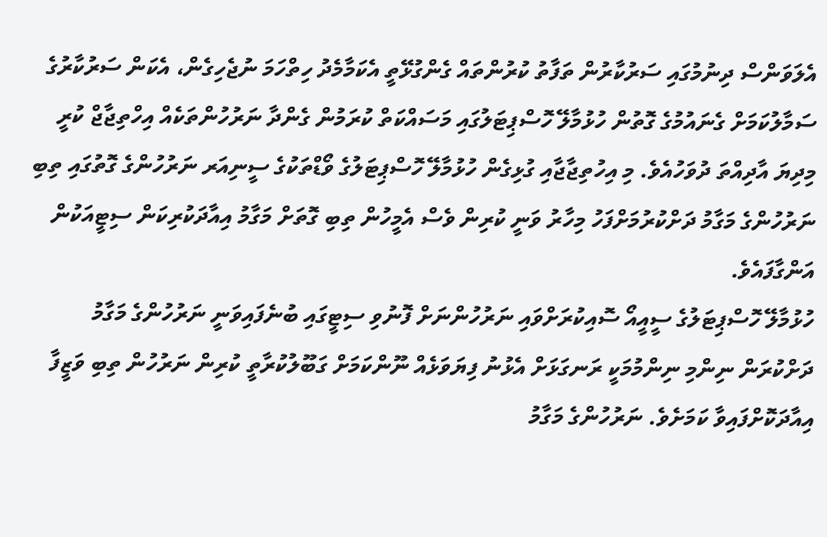އެލަވަންސް ދިނުމުގައި ސަރުކާރުން ތަފާތު ކުރުންތައް ގެންގުޅޭތީ އެކަމާމެދު ހިތްހަމަ ނުޖެހިގެން، އެކަން ސަރުކާރުގެ ސަމާލުކަމަށް ގެނައުމުގެ ގޮތުން ހުޅުމާލޭ ހޮސްޕިޓަލުގައި މަސައްކަތް ކުރަމުން ގެންދާ ނަރުހުންތަކެއް އިހްތިޖާޖް ކުރީ މިދިޔަ އާދިއްތަ ދުވަހުއެވެ. މި އިހުތިޖާޖާއި ގުޅިގެން ހުޅުމާލޭ ހޮސްޕިޓަލުގެ ވޯޑްތަކުގެ ސީނިއަރ ނަރުހުންގެ ގޮތުގައި ތިބި ނަރުހުންގެ މަގާމު ދަށްކުރުމަށްފަހު މިހާރު ވަނީ ކުރިން ވެސް އެމީހުން ތިބި ގޮތަށް މަގާމު އިއާދަކުރިކަން ސިޓީއަކުން އަންގާފައެވެ.
ހުޅުމާލޭ ހޮސްޕިޓަލުގެ ސީއީއޯ ސޮއިކުރަށްވައި ނަރުހުންނަށް ފޮނުވި ސިޓީގައި ބުނެފައިވަނީ ނަރުހުންގެ މަގާމު ދަށްކުރަން ނިންމި ނިންމުމަކީ ރަނގަޅަށް އެޅުނު ފިޔަވަޅެއް ނޫންކަމަށް ގަބޫލުކުރާތީ ކުރިން ނަރުހުން ތިބި ވަޒީފާ އިއާދަކޮށްފައިވާ ކަމަށެވެ. ނަރުހުންގެ މަގާމު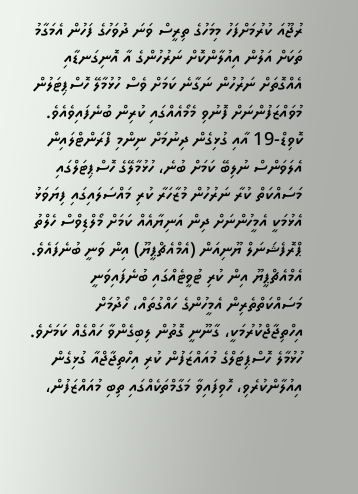ރުޖޫއަ ކުރުމަށްފަހު މިމަހުގެ ތިރީސް ވަނަ ދުވަހުގެ ފަހުން އެމަގާމު ތަކަށް އަލުން އިއުލާންކޮށް ނަރުހުންގެ އާ އޮނިގަނޑާއި އެއްގޮތަށް ނަރުހުން ނަގާނެ ކަމަށް ވެސް ހުޅުމާލޭ ހޮސްޕިޓަލުން މުވައްޒަފުންނަށް ފޮނުވި މެމޯއެއްގައި ކުރިން ބުނެފައިވެއެވެ.
ކޮވިޑް-19 އާއި ގުޅިގެން ދިނުމަށް ނިންމި ފްރަންޓްލައިން އެލަވަންސް ނުލިބޭ ކަމަށް ބުނެ، ހުޅުމާލޭގެ ހޮސްޕިޓަލްގައި މަސައްކަތް ކުރާ ނަރުހުން މުޒާހަރާ ކުރި މައްސަލައިގައި ފިޔަވަޅު އެޅުމަކީ އެމީހުންނަށް ދިން އަނިޔާއެއް ކަމަށް މޯލްޑިވްސް ހެލްތު ޕްރޮފެޝަނަލް ޔޫނިއަން (އެމްއެޗްޕީޔޫ) އިން ވަނީ ބުނެފައެވެ. އެމްއެޗްޕީޔޫ އިން ކުރި ޓުވީޓެއްގައި ބުނެފައިވަނީ މަސައްކަތްތެރިން އެމީހުންގެ ހައްގުތައް، ހޯދުމަށް އިހްތިޖާޖްކުރުމަކީ، ގާނޫނީ ގޮތުން ލިބިގެންވާ ހައްގެއް ކަމަށެވެ. ހުޅުމާލެ ހޮސްޕިޓަލްގެ މުއައްޒަފުން ކުރި އިހްތިޖާޖްއާ ގުޅިގެން އިއުލާންކުރެވި، ހޮވިފައިވާ މަގާމްތަކެއްގައި ތިބި މުއައްޒަފުން،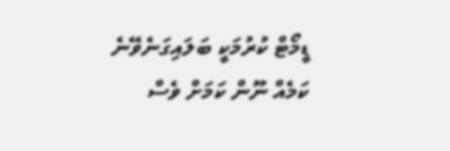ޑީމޯޓް ކުރުމަކީ ބަލައިގަނެވޭނެ ކަމެއް ނޫން ކަމަށް ވެސް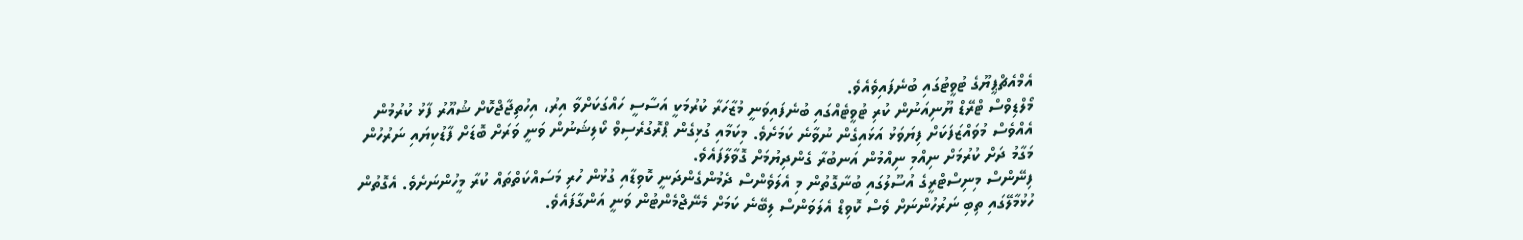އެމްއެޗްޕީޔޫގެ ޓުވީޓުގައި ބުނެފައިވެއެވެ.
މޯލްޑިވްސް ޓްރޭޑް ޔޫނިއަނުން ކުރި ޓުވީޓެއްގައި ބުނެފައިވަނީ މުޒާހަރާ ކުރުމަކީ އަސާސީ ހައްގަކަށްވާ އިރު، އިހުތިޖާޖްކޮށް ޝުއޫރު ފާޅު ކުރުމުން އެއްވެސް މުވައްޒަފަކަށް ފިޔަވަޅު އަޅައިގެން ނުވާނެ ކަމަށެވެ. މިކަމާއި ގުޅިގެން ޕްރޮގުރެސިވް ކޯލިޝަނުން ވަނީ ވަރަށް ބޮޑަށް ފާޑުކިޔައި ނަރުހުން މަގާމު ދަށް ކުރުމަށް ނިއްމި ނިއްމުން އަނބުރާ ގެންދިޔުމަށް ގޮވާލާފައެވެ.
ފިނޭންސް މިނިސްޓްރީގެ އުސޫލުގައި ބުނާގޮތުން މި އެލަވެންސް ދެމުންގެންދަނީ ކޮވިޑާއި ގުޅުން ހުރި މަސައްކަތްތައް ކުރާ މީހުންނަށެވެ. އެގޮތުން ހުޅުމާލޭގައި ތިބި ނަރުހުންނަށް ވެސް ކޮވިޑް އެލަވަންސް ލިބޭނެ ކަމަށް މެނޭޖްމެންޓުން ވަނީ އަންގާފައެވެ.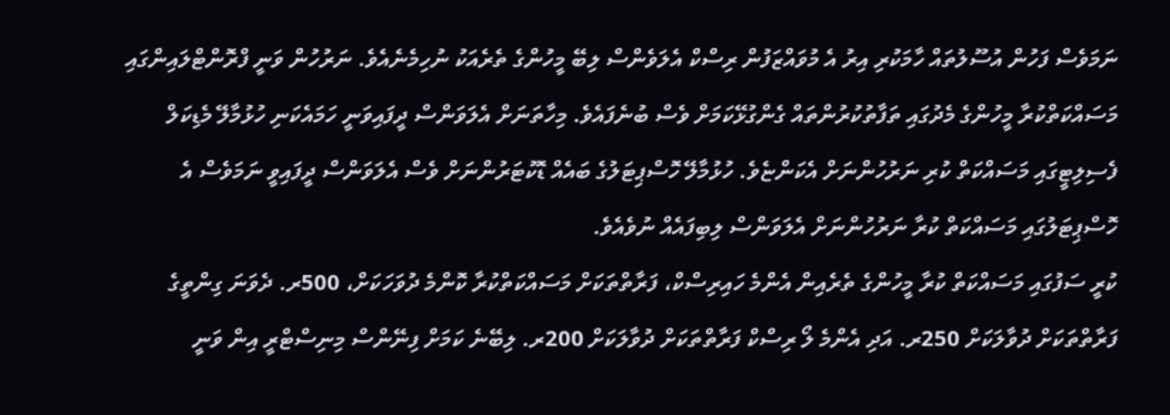ނަމަވެސް ފަހުން އުސޫލުތައް ހާމަކުރި އިރު އެ މުވައްޒަފުން ރިސްކް އެލަވެންސް ލިބޭ މީހުންގެ ތެރެއަކު ނުހިމެނެއެވެ. ނަރުހުން ވަނީ ފްރޮންޓްލައިންގައި މަސައްކަތްކުރާ މީހުންގެ މެދުގައި ތަފާތުކުރުންތައް ގެންގުޅޭކަމަށް ވެސް ބުނެފައެވެ. މިހާތަނަށް އެލަވަންސް ދީފައިވަނީ ހަމައެކަނި ހުޅުމާލޭ މެޑިކަލް ފެސިލިޓީގައި މަސައްކަތް ކުރި ނަރުހުންނަށް އެކަންޏެވެ. ހުޅުމާލޭ ހޮސްޕިޓަލުގެ ބައެއް ޑޮކުޓަރުންނަށް ވެސް އެލަވަންސް ދީފައިވީ ނަމަވެސް އެ ހޮސްޕިޓަލުގައި މަސައްކަތް ކުރާ ނަރުހުންނަށް އެލަވަންސް ލިބިފައެއް ނުވެއެވެ.
ކުރީ ސަފުގައި މަސައްކަތް ކުރާ މީހުންގެ ތެރެއިން އެންމެ ހައިރިސްކް، ފަރާތްތަކަށް މަސައްކަތްކުރާ ކޮންމެ ދުވަހަކަށް، 500ރ. ދެވަނަ ގިންތީގެ ފަރާތްތަކަށް ދުވާލަކަށް 250ރ. އަދި އެންމެ ލޯ ރިސްކް ފަރާތްތަކަށް ދުވާލަކަށް 200ރ. ލިބޭނެ ކަމަށް ފިނޭންސް މިނިސްޓްރީ އިން ވަނީ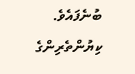ބުނެފައެވެ.
ކިޔުންތެރިންގެ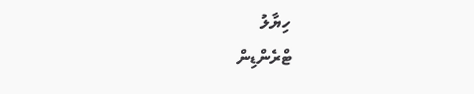ހިޔާލު
ޓްރެންޑިން